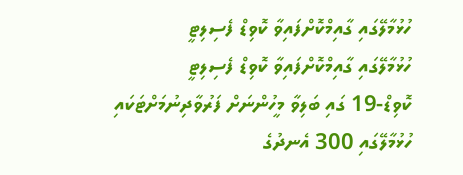ހުޅުމާލޭގައި ގާއިމްކޮށްފައިވާ ކޮވިޑް ފެސިލިޓީ
ހުޅުމާލޭގައި ގާއިމްކޮށްފައިވާ ކޮވިޑް ފެސިލިޓީ
ކޮވިޑް-19 ގައި ބަލިވާ މީހުންނަށް ފަރުވާދިނުމަށްޓަކައި ހުޅުމާލޭގައި 300 އެނދުގެ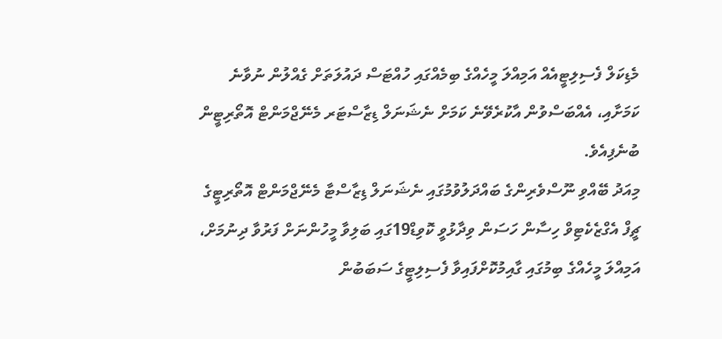މެޑިކަލް ފެސިލިޓީއެއް އަމިއްލަ މީހެއްގެ ބިމެއްގައި ހުއްޓަސް ދައުލަތަށް ގެއްލުން ނުވާނެ ކަމަށާއި، އެއްބަސްވުން އާކުރެވޭނެ ކަމަށް ނެޝަނަލް ޑިޒާސްޓަރ މެނޭޖްމަންޓް އޮތޯރިޓީން ބުނެފިއެވެ.
މިއަދު ބޭއްވި ނޫސްވެރިންގެ ބައްދަލުވުމުގައި ނެޝަނަލް ޑިޒާސްޓާ މެނޭޖްމަންޓް އޮތޯރިޓީގެ ޗީފް އެގްޒެކެޓިވް ހިސާން ހަސަން ވިދާޅުވީ ކޮވިޑް19ގައި ބަލިވާ މީހުންނަށް ފަރުވާ ދިނުމަށް، އަމިއްލަ މީހެއްގެ ބިމުގައި ގާއިމުކޮށްފައިވާ ފެސިލިޓީގެ ސަބަބުން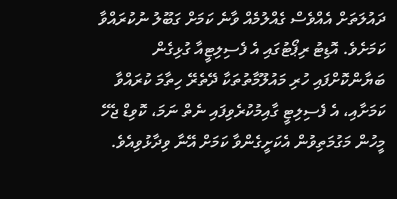ދައުލަތަށް އެއްވެސް ގެއްލުމެއް ވާނެ ކަމަށް ގަބޫލު ނުކުރައްވާ ކަމަށެވެ. އޮޑިޓު ރިޕޯޓުގައި އެ ފެސިލިޓީއާ ގުޅިގެން ބަޔާންކޮށްފައި ހުރި މައުލޫމާތުތަކާ ދޭތެރޭ ހިތާމަ ކުރައްވާ ކަމަށާއި، އެ ފެސިލިޓީ ގާއިމުކުރެވިފައި ނެތް ނަމަ، ކޮވިޑް ޖެހޭ މީހުން މަގުމަތިވުން އެކަށީގެންވާ ކަމަށް އޭނާ ވިދާޅުވިއެވެ.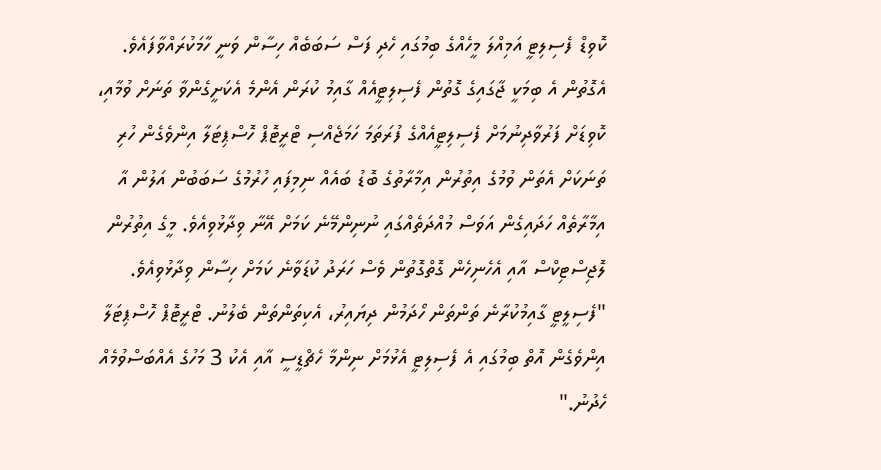ކޮވިޑް ފެސިލިޓީ އަމިއްލަ މީހެއްގެ ބިމުގައި ހެދި ފަސް ސަބަބެއް ހިސާން ވަނީ ހާމަކުރައްވާފައެވެ. އެގޮތުން އެ ބިމަކީ ޖާގައިގެ ގޮތުން ފެސިލިޓީއެއް ގާއިމު ކުރަން އެންމެ އެކަށީގެންވާ ތަނަށް ވުމާއި، ކޮވިޑަށް ފަރުވާދިނުމަށް ފެސިލިޓީއެއްގެ ފުރަތަމަ ހަމަޖެއްސި ޓްރީޓޮޕް ހޮސްޕިޓަލާ އިންވެގެން ހުރި ތަނަކަށް އެތަން ވުމުގެ އިތުރުން އިމާރާތުގެ ބޮޑު ބައެއް ނިމިފައި ހުރުމުގެ ސަބަބުން އަލުން އާ އިމާރާތެއް ހަދައިގެން އަވަސް މުއްދަތެއްގައި ނުނިންމޭނެ ކަމަށް އޭނާ ވިދާޅުވިއެވެ. މީގެ އިތުރުން ލޮޖިސްޓިކްސް އާއި އެހެނިހެން ގޮތްގޮތުން ވެސް ހަރަދު ކުޑަވާނެ ކަމަށް ހިސާން ވިދާޅުވިއެވެ.
"ފެސިލީޓީ ގާއިމުކުރާނެ ތަންތަން ހޯދަމުން ދިޔައިރު، އެކިތަންތަން ބެލުނު. ޓްރީޓޮޕް ހޮސްޕިޓަލާ އިންވެގެން އޮތް ބިމުގައި އެ ފެސިލިޓީ އެޅުމަށް ނިންމާ ހެޗްޑީސީ އާއި އެކު 3 މަހުގެ އެއްބަސްވުމެއް ހެދުނު."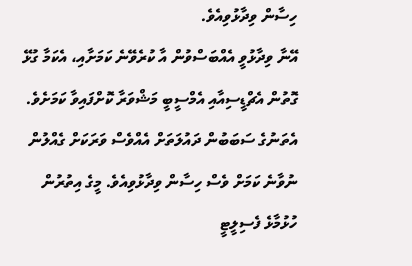ހިސާން ވިދާޅުވިއެވެ.
އޭނާ ވިދާޅުވީ އެއްބަސްވުން އާ ކުރެވޭނެ ކަމަށާއި، އެކަމާ ގުޅޭ ގޮތުން އެޗްޑީސިއާއި އެމްސީބީ މަޝްވަރާ ކޮށްފައިވާ ކަމަށެވެ.
އެތަނުގެ ސަބަބުން ދައުލަތަށް އެއްވެސް ވަރަކަށް ގެއްލުން ނުވާނެ ކަމަށް ވެސް ހިސާން ވިދާޅުވިއެވެ. މީގެ އިތުރުން ހުޅުމާޅެ ފެސިލީޓީ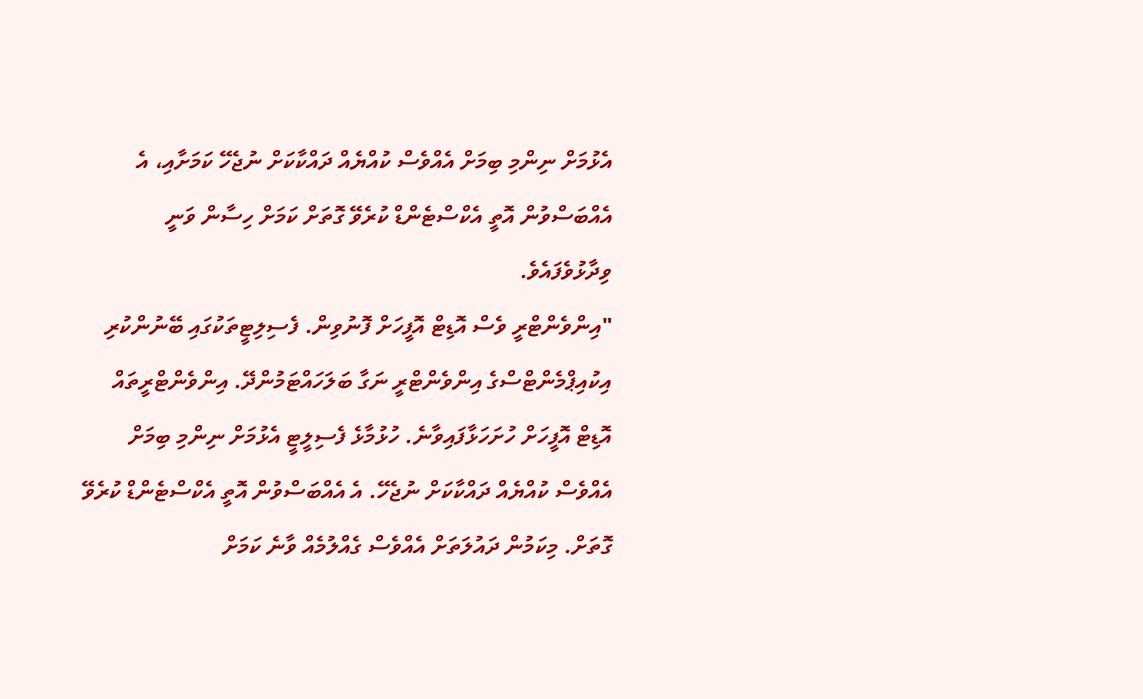އެޅުމަށް ނިންމި ބިމަށް އެއްވެސް ކުއްޔެއް ދައްކާކަށް ނުޖެހޭ ކަމަށާއި، އެ އެއްބަސްވުން އޮތީ އެކްސްޓެންޑް ކުރެވޭ ގޮތަށް ކަމަށް ހިސާން ވަނީ ވިދާޅުވެފައެވެ.
"އިންވެންޓްރީ ވެސް އޮޑިޓް އޮފީހަށް ފޮނުވިން. ފެސިލިޓީތަކުގައި ބޭނުންކުރި އިކުއިޕްމެންޓްސްގެ އިންވެންޓްރީ ނަގާ ބަލަހައްޓަމުންދޭ. އިންވެންޓްރީތައް އޮޑިޓް އޮފީހަށް ހުށަހަޅާފައިވާނެ. ހުޅުމާޅެ ފެސިލީޓީ އެޅުމަށް ނިންމި ބިމަށް އެއްވެސް ކުއްޔެއް ދައްކާކަށް ނުޖެހޭ. އެ އެއްބަސްވުން އޮތީ އެކްސްޓެންޑް ކުރެވޭ ގޮތަށް. މިކަމުން ދައުލަތަށް އެއްވެސް ގެއްލުމެއް ވާނެ ކަމަށް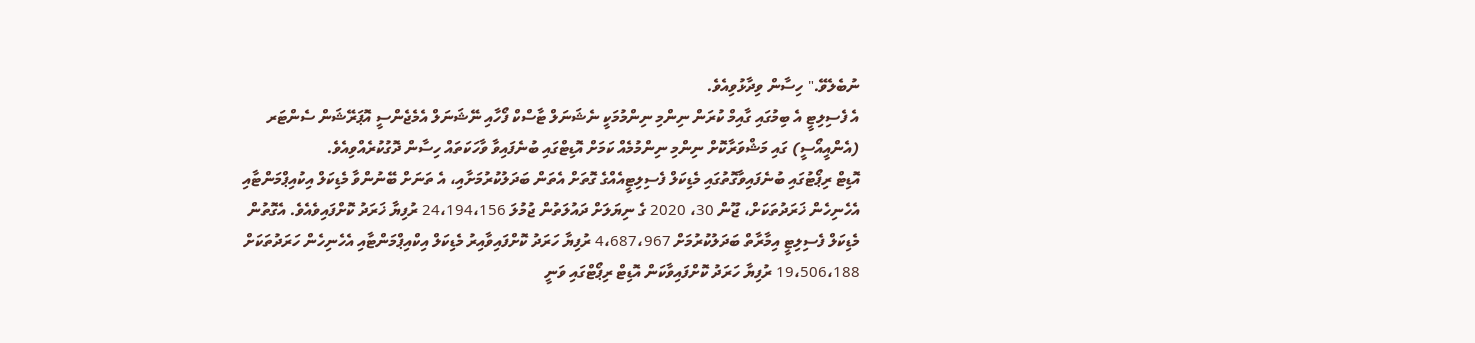ނުބެލެވޭ." ހިސާން ވިދާޅުވިއެވެ.
އެ ފެސިލިޓީ އެ ބިމުގައި ގާއިމް ކުރަން ނިންމި ނިންމުމަކީ ނެޝަނަލް ޓާސްކް ފޯހާއި ނޭޝަނަލް އެމެޖެންސީ އޮޕަރޭޝަން ސެންޓަރ (އެންއީއޯސީ) ގައި މަޝްވަރާކޮށް ނިންމި ނިންމުމެއް ކަމަށް އޮޑިޓްގައި ބުނެފައިވާ ވާހަކަތައް ހިސާން ދޮގުކުރެއްވިއެވެ.
އޮޑިޓް ރިޕޯޓުގައި ބުނެފައިވާގޮތުގައި މެޑިކަލް ފެސިލިޓީއެއްގެ ގޮތަށް އެތަން ބަދަލުކުރުމަށާއި، އެ ތަނަށް ބޭނުންވާ މެޑިކަލް އިކުއިޕްމަންޓާއި އެހެނިހެން ޚަރަދުތަކަށް، ޖޫން 30، 2020 ގެ ނިޔަލަށް ދައުލަތުން ޖުމުލަ 24،194،156 ރުފިޔާ ޚަރަދު ކޮށްފައިވެއެވެ. އެގޮތުން މެޑިކަލް ފެސިލިޓީ އިމާރާތް ބަދަލުކުރުމަށް 4،687،967 ރުފިޔާ ހަރަދު ކޮށްފައިވާއިރު މެޑިކަލް އިކްއިޕްމަންޓާއި އެހެނިހެން ހަރަދުތަކަށް 19،506،188 ރުފިޔާ ހަރަދު ކޮށްފައިވާކަން އޮޑިޓް ރިޕޯޓްގައި ވަނީ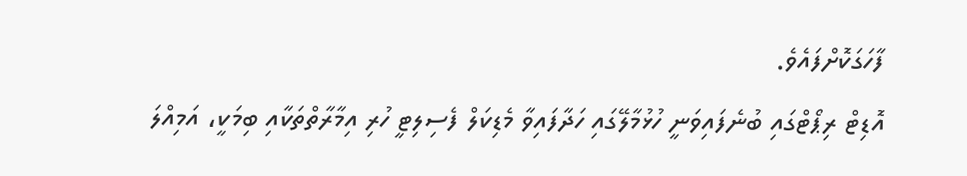ފާހަގަކޮށްފައެވެ.
އޮޑިޓް ރިޕޯޓްގައި ބުނެފައިވަނީ ހުޅުމާލޭގައި ހަދާފައިވާ މެޑިކަލް ފެސިލިޓީ ހުރި އިމާރާތްތަކާއި ބިމަކީ، އަމިއްލަ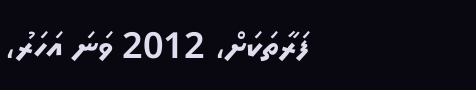ފަރާތަކަށް، 2012 ވަނަ އަހަރު،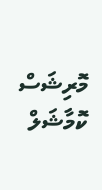މޮރިޝަސް ކޮމާޝަލް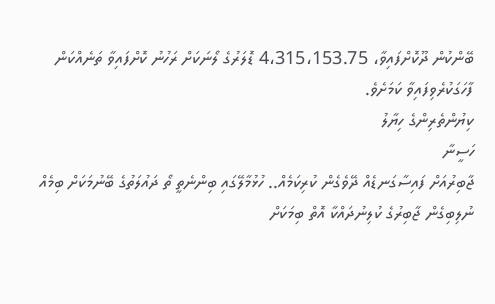ބޭންކުން ދޫކޮށްފައިވާ، 4،315،153.75 ޑޮލަރުގެ ލޯނަކަށް ރަހުނު ކޮށްފައިވާ ތަނެއްކަން ފާހަގަކުރެވިފައިވާ ކަމަށެވެ.
ކިޔުންތެރިންގެ ހިޔާލު
ހަސީނާ
ޖާބިރުއަށް ފައިސާގަނޑެއް ދޭވެގެން ކުރިކަމެއް.. ހުޅުމާލޭގައި ބިންނެތީ ތޯ ދައުލަތުގެ ބޭނުމަކަށް ބިމެއް ނުލިބިގެން ޖާބިރުގެ ކުލިނުދައްކާ އޮތް ބިމަކަށް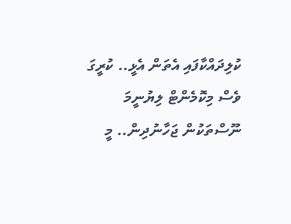ކުލިދައްކާފައި އެތަން އެޅީ.. ކުރީގަ ވެސް މިކޮމެންޓް ލިޔުނީމަ ނޫސްތަކުން ޖަހާނުދިން.. މީ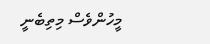މީހުންވެސް މިތިބެނީ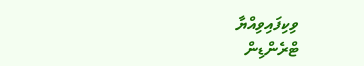ވިކިފައިވިއްޔާ
ޓްރެންޑިން